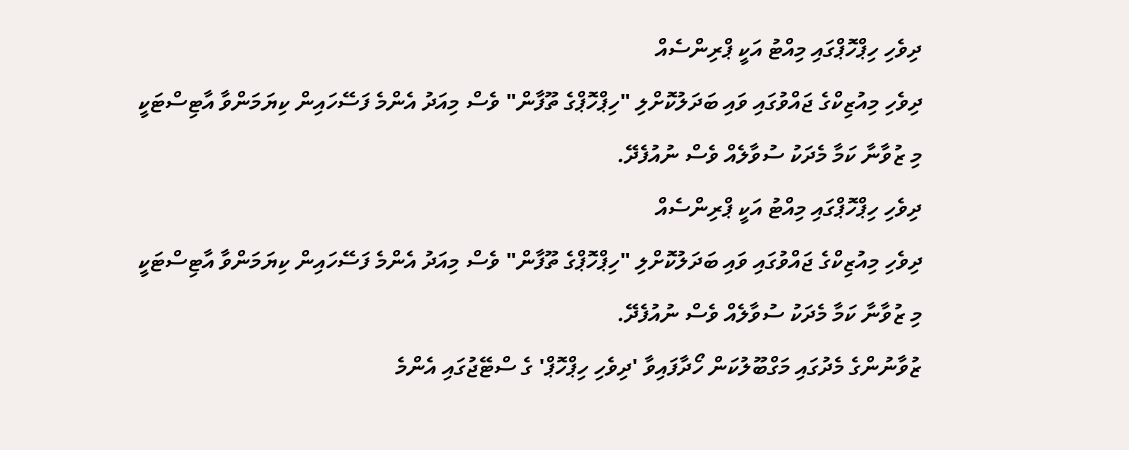ދިވެހި ހިޕްހޮޕްގައި މިއްޓު އަކީ ޕްރިންސެއް
ދިވެހި މިއުޒިކްގެ ޖައްވުގައި ވައި ބަދަލުކޮށްލި "ހިޕްހޮޕްގެ ތޫފާން" ވެސް މިއަދު އެންމެ ފަސޭހައިން ކިޔަމަންވާ އާޓިސްޓަކީ މި ޒުވާނާ ކަމާ މެދަކު ސުވާލެއް ވެސް ނުއުފެދޭ.
ދިވެހި ހިޕްހޮޕްގައި މިއްޓު އަކީ ޕްރިންސެއް
ދިވެހި މިއުޒިކްގެ ޖައްވުގައި ވައި ބަދަލުކޮށްލި "ހިޕްހޮޕްގެ ތޫފާން" ވެސް މިއަދު އެންމެ ފަސޭހައިން ކިޔަމަންވާ އާޓިސްޓަކީ މި ޒުވާނާ ކަމާ މެދަކު ސުވާލެއް ވެސް ނުއުފެދޭ.
ޒުވާނުންގެ މެދުގައި މަގްބޫލުކަން ހޯދާފައިވާ 'ދިވެހި ހިޕްހޮޕް' ގެ ސްޓޭޖުގައި އެންމެ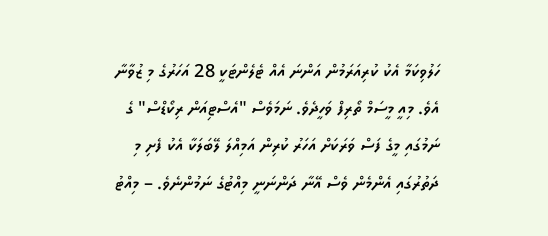ހަލުވިކަމާ އެކު ކުރިއަރަމުން އަންނަ އެއް ޓެލެންޓަކީ 28 އަހަރުގެ މި ޒުވާނާ އެވެ. މިއީ މީސަމް ތޯރިފް ވަހީދެވެ. ނަމަވެސް "އެސްޓިއަން ރިކޯޑްސް" ގެ ނަމުގައި މީގެ ފަސް ވަރަކަށް އަހަރު ކުރިން އަމިއްލަ ލޭބަލަކާ އެކު ފެށި މި ދަތުރުގައި އެންމެން ވެސް އޭނާ ދަންނަނީ މިއްޓުގެ ނަމުންނެވެ. – މިއްޓު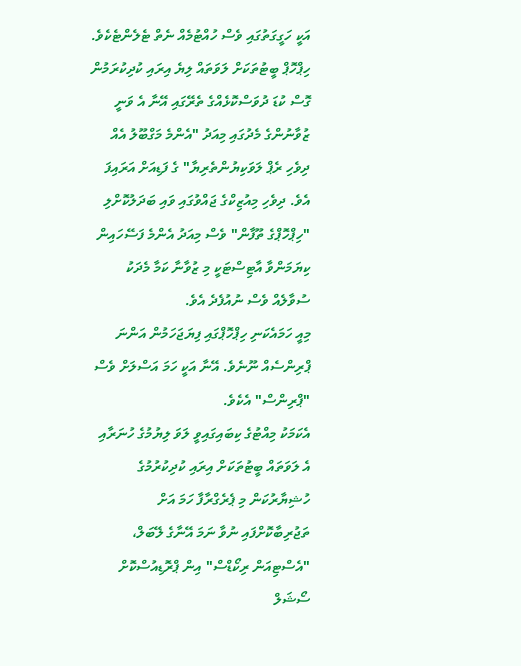އަކީ ހަގީގަތުގައި ވެސް ހުއްޓުމެއް ނެތް ޓެލެންޓެކެވެ.
ހިޕްހޮޕް ބީޓުތަކަށް ލަވަތައް ލިޔެ އިރައި ކުދިކުރަމުން ގޮސް ކުޑަ ދުވަސްކޮޅެއްގެ ތެރޭގައި އޭނާ އެ ވަނީ ޒުވާނުންގެ މެދުގައި މިއަދު "އެންމެ މަގްބޫލު އެއް ދިވެހި ރެޕް ލަވަކިޔުންތެރިޔާ" ގެ ފަޑިއަށް އަރައިފަ އެވެ. ދިވެހި މިއުޒިކްގެ ޖައްވުގައި ވައި ބަދަލުކޮށްލި "ހިޕްހޮޕްގެ ތޫފާން" ވެސް މިއަދު އެންމެ ފަސޭހައިން ކިޔަމަންވާ އާޓިސްޓަކީ މި ޒުވާނާ ކަމާ މެދަކު ސުވާލެއް ވެސް ނުއުފެދެ އެވެ.
މިއީ ހަމައެކަނި ހިޕްހޮޕްގައި ފިޔަޖަހަމުން އަންނަ ޕްރިންސެއް ނޫނެވެ. އޭނާ އަކީ ހަމަ އަސްލަށް ވެސް "ޕްރިންސް" އެކެވެ.
އެކަމަކު މިއްޓުގެ ކިބައިގައިވީ ލަވަ ލިޔުމުގެ ހުނަރާއި އެ ލަވަތައް ބީޓުތަކަށް އިރައި ކުދިކުރުމުގެ ހުޝިޔާރުކަން މި ޕެރެގްރާފާ ހަމަ އަށް ތަޖުރިބާކޮށްފައި ނުވާ ނަމަ އޭނާގެ ލޭބަލް، "އެސްޓިއަން ރިކޯޑްސް" އިން ޕްރޮޑިއުސްކޮށް ސޯޝަލް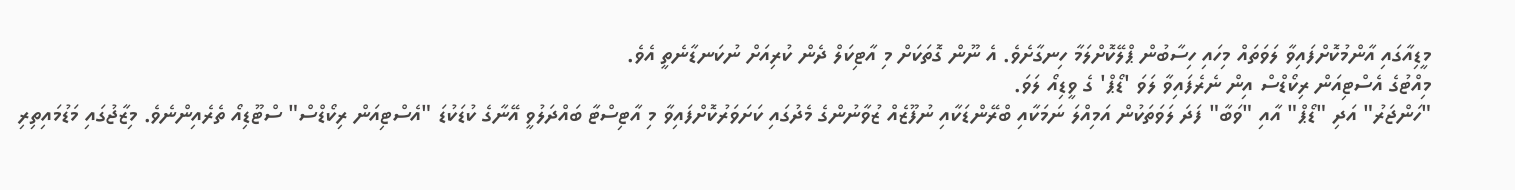މީޑިއާގައި އާންމުކޮށްފައިވާ ލަވަތައް މިހައި ހިސާބުން ޕްލޭކޮށްލަމާ ހިނގާށެވެ. އެ ނޫން ގޮތަކަށް މި އާޓިކަލް ދެން ކުރިއަށް ނުކަނޑާނެތީ އެވެ.
މިއްޓުގެ އެސްޓިއަން ރިކޯޑްސް އިން ނެރެފައިވާ ލަވަ 'ޑޯޕް' ގެ ވީޑިއޯ ލަވަ.
"ހަންޖަރު" އަދި "ޑޯޕް" އާއި "ވަބާ" ފަދަ ލަވަތަކުން އަމިއްލަ ނަމަކާއި ބްރޭންޑަކާއި ނުފޫޒެއް ޒުވާނުންގެ މެދުގައި ކަށަވަރުކޮށްފައިވާ މި އާޓިސްޓާ ބައްދަލުވީ އޭނާގެ ކުޑަކުޑަ "އެސްޓިއަން ރިކޯޑްސް" ސްޓޫޑިއޯ ތެރެއިންނެވެ. މިޒާޖުގައި މަޑުމައިތިރި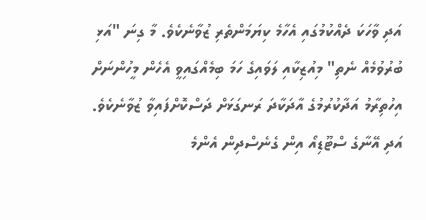އަދި ވާހަކަ ދެއްކުމުގައި އެހާމެ ކިޔަމަންތެރި ޒުވާނެކެވެ. މާ ގިނަ "އަޅި ބުރުވުމެއް ނެތި" މިއުޒިކާއި ލަވައިގެ ހަމަ ބިމެއްގައިވީ އެހެން މީހުންނަށް އިހުތިރާމު އަދާކުރުމުގެ އާދަކާދަ ރަނގަޅަށް ދަސްކޮށްފައިވާ ޒުވާނެކެވެ. އަދި އޭނާގެ ސްޓޫޑިއޯ އިން ގެނެސްދިން އެންމެ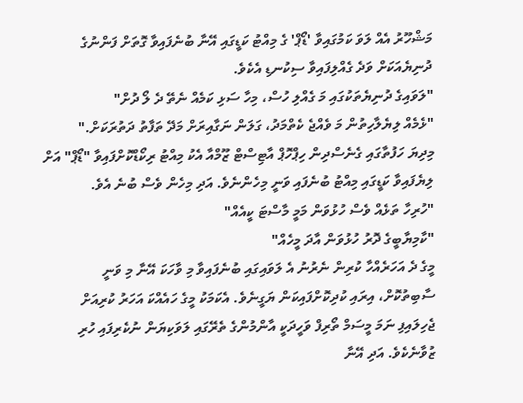މަޝްހޫރު އެއް ލަވަ ކަމުގައިވާ 'ޑޯޕް' ގެ މިއްޓު ކަޑީގައި އޭނާ ބުނެފައިވާ ގޮތަށް ފަންނުގެ ދުނިޔެއަކަށް ވަދެ ގެއްލިފައިވާ ސިކުނޑި އެކެވެ.
"ލަވައިގެ ދުނިޔެތަކުގައި މަ ގެއްލި ހުސް، މިހާ ސަޅި ކަމެއް ނެތޭ ދެ ލޯ ދުށް"
"ޅެމެއް ލިޔެލާހިތުން މަ ވެއްޖެ ކެތްމަދު، ގަލަން ނަގާއިރަށް މަދޭ ތަފާތު ދަތުރަކަށް."
މިދިޔަ ހަފުތާގައި ގެނެސްދިން ހިޕްހޮޕް އާޓިސްޓް ޒޫމްއާ އެކު މިއްޓު ރިކޯޑްކޮށްފައިވާ "ޑޯޕް" އަށް ލިޔެފައިވާ ކަޑީގައި މިއްޓު ބުނެފައި ވަނީ މިހެންނެވެ. އަދި މިހެން ވެސް ބުނެ އެވެ.
"ހުރިހާ ތަޅެއް ވެސް ހުޅުވަން މަމީ މާސްޓަ ކީއެއް"
"ކާމިޔާބީގެ ދޮރު ހުޅުވަން އާދަ މީހެއް"
މީގެ ދެ އަހަރެއްހާ ކުރިން ނެރުނު އެ ލަވައިގައި ބުނެފައިވާ މި ވާހަކަ އޭނާ މި ވަނީ ސާބިތުކޮށް، އިރައި ކުދިކޮށްފައިކަން ޔަގީނެވެ. އެކަމަކު މީގެ ހައެއްކަ އަހަރު ކުރިއަށް ޖެހިލައިފި ނަމަ މީސަމް ތޯރިފް ވަހީދަކީ އާންމުންގެ ތެރޭގައި ލަވަކިޔަން ނުކެރިފައި ހުރި ޒުވާނެކެވެ. އަދި އޭނާ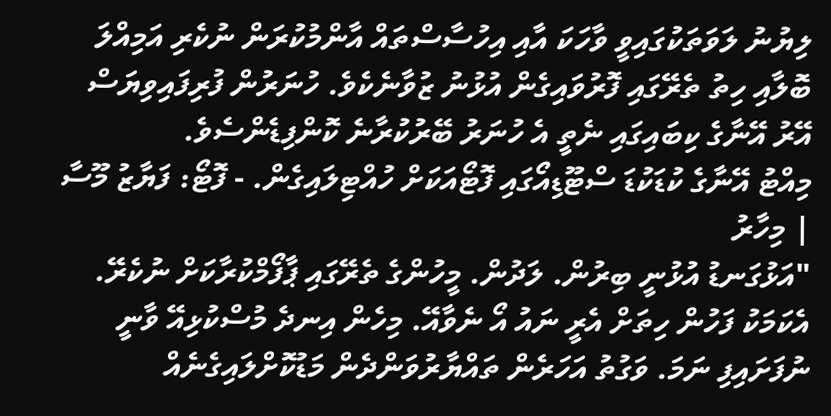ލިޔުނު ލަވަތަކުގައިވީ ވާހަކަ އާއި އިހުސާސްތައް އާންމުކުރަން ނުކެރި އަމިއްލަ ބޮލާއި ހިތު ތެރޭގައި ފޮރުވައިގެން އުޅުނު ޒުވާނެކެވެ. ހުނަރުން ފުރިފައިވިޔަސް އޭރު އޭނާގެ ކިބައިގައި ނެތީ އެ ހުނަރު ބޭރުކުރާނެ ކޮންފިޑެންސެވެ.
މިއްޓު އޭނާގެ ކުޑަކުޑަ ސްޓޫޑިއޯގައި ފޮޓޯއަކަށް ހުއްޓިލައިގެން. - ފޮޓޯ: ފަޔާޒު މޫސާ | މިހާރު
"އަޅުގަނޑު އުޅުނީ ބިރުން. ލަދުން. މީހުންގެ ތެރޭގައި ޕާފޯމްކުރާކަށް ނުކެރޭ. އެކަމަކު ފަހުން ހިތަށް އެރީ ނައު އޯ ނެވާއޭ. މިހެން އިނދެ މުސްކުޅިއޭ ވާނީ ނުފަށައިފި ނަމަ. ވަގުތު އަހަރެން ތައްޔާރުވަންދެން މަޑުކޮށްލައިގެނެއް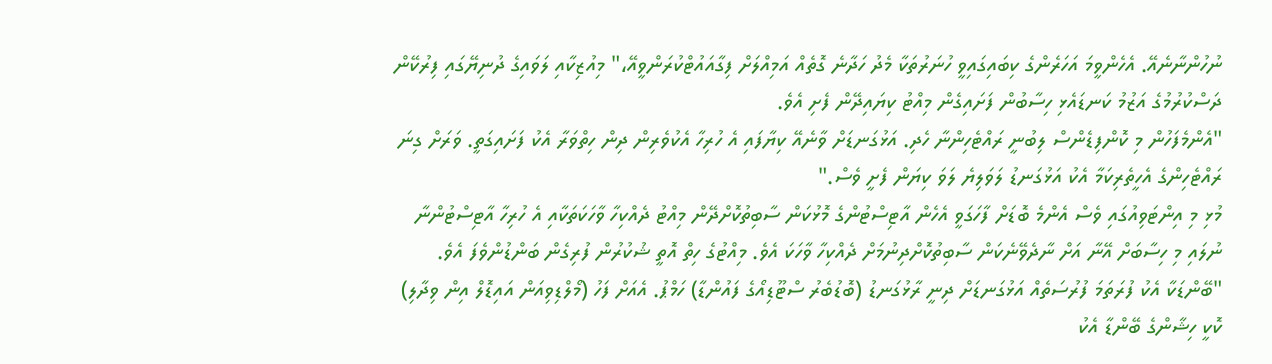ނުހުންނާނެއޭ. އެހެންވީމަ އަހަރެންގެ ކިބައިގައިވީ ހުނަރުތަކާ މެދު ހަދާނެ ގޮތެއް އަމިއްލަށް ފިގާއައުޓްކުރަންވީއޭ،" މިއުޒިކާއި ލަވައިގެ ދުނިޔޭގައި ފިރުކޭން ދަސްކުރުމުގެ އަޒުމު ކަނޑައެޅި ހިސާބުން ފަށައިގެން މިއްޓު ކިޔައިދޭން ފެށި އެވެ.
"އެންމެފަހުން މި ކޮންފިޑެންސް ލިބުނީ ރައްޓެހިންނާ ހެދި. އަޅުގަނޑަށް ވާނެއޭ ކިޔާފައި އެ ހުރިހާ އެކުވެރިން ދިން ހިތްވަރާ އެކު ފަށައިގަތީ. ވަރަށް ގިނަ ރައްޓެހިންގެ އެހީތެރިކަމާ އެކު އަޅުގަނޑު ލަވަލިޔެ ލަވަ ކިޔަން ފެށީ ވެސް."
މުޅި މި އިންޓަވިއުގައި ވެސް އެންމެ ބޮޑަށް ފާހަގަވީ އެހެން އާޓިސްޓުންގެ މޮޅުކަން ސާބިތުކޮށްދޭން މިއްޓު ދެއްކިހާ ވާހަކަތަކާއި އެ ހުރިހާ އާޓިސްޓުންނާ ނުލައި މި ހިސާބަށް އޭނާ އަށް ނާދެވޭނެކަން ސާބިތުކޮށްދިނުމަށް ދެއްކިހާ ވާހަކަ އެވެ. މިއްޓުގެ ހިތް އޮތީ ޝުކުރުން ފުރިގެން ބަންޑުންވެފަ އެވެ.
"ބޭންޑަކާ އެކު ފުރަތަމަ ފުރުސަތެއް އަޅުގަނޑަށް ދިނީ ރާޅުގަނޑު (ބޮޑުބެރު ސްޓޫޑިއޯގެ ފައުންޑާ) ހަމްޕު. އެއަށް ފަހު (މޯލްޑިވިއަން އައިޑޮލް އިން ވިދާލި) ކޮކީ ހިޝާންގެ ބޭންޑާ އެކު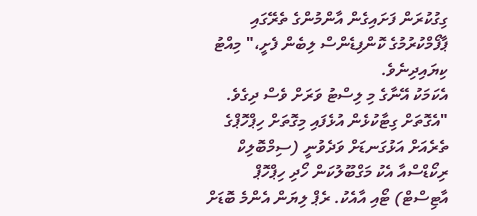ގިގުކުރަން ފަށައިގެން އާންމުންގެ ތެރޭގައި ޕާފޯމްކުރުމުގެ ކޮންފިޑެންސް ލިބެން ފެށީ،" މިއްޓު ކިޔައިދިނެވެ.
އެކަމަކު އޭނާގެ މި ލިސްޓު ވަރަށް ވެސް ދިގެވެ.
"އެގޮތަށް ގިޓާކުޅެން އުޅެފައި މިގޮތަށް ހިޕްހޮޕްގެ ތެރެއަށް އަޅުގަނޑަށް ވަދެވުނީ (ސިމްބޮލިކް ރިކޯޑްސްއާ އެކު މަގްބޫލުކަން ހޯދި ހިޕްހޮޕް އާޓިސްޓް) ޓޯއި އާއެކު. ރެޕް ލިޔަން އެންމެ ބޮޑަށް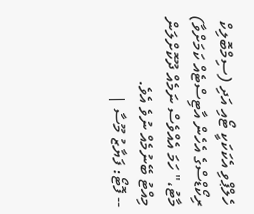ހެލްޕްވި އެކަކަކީ ޓޯއި އަދި (ސިމްބޮލިކް ރިކޯޑްސްގެ އެހެން އާޓިސްޓެއް ކަމަށްވާ) މާޓު،" ހަމަ އެއްވެސް ނަމެއް ދޫކޮށްލަން މިއްޓު ބޭނުމެއް ނުވެ އެވެ.
-- ފޮޓޯ: ފަޔާޒު މޫސާ |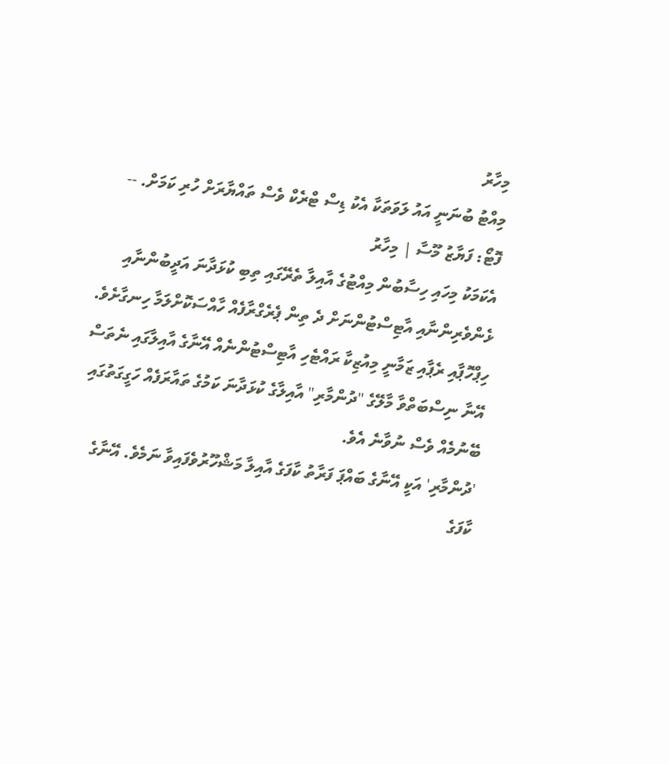މިހާރު
މިއްޓު ބުނަނީ އައު ލަވަތަކާ އެކު ޑިސް ޓްރެކް ވެސް ތައްޔާރަށް ހުރި ކަމަށް. -- ފޮޓޯ: ފަޔާޒު މޫސާ | މިހާރު
އެކަމަކު މިހައި ހިސާބުން މިއްޓުގެ އާއިލާ ތެރޭގައި ތިބި ކުޅަދާނަ އަދީބުންނާއި ޅެންވެރިންނާއި އާޓިސްޓުންނަށް ދެ ތިން ޕެރެގްރާފެއް ހާއްސަކޮށްލަމާ ހިނގާށެވެ. ހިޕްހޮޕާއި ރެޕާއި ޒަމާނީ މިއުޒިކާ ރައްޓެހި އާޓިސްޓުންނެއް އޭނާގެ އާއިލާގައި ނެތަސް އޭނާ ނިސްބަތްވާ މާލޭގެ "ދުންމާރި" އާއިލާގެ ކުޅަދާނަ ކަމުގެ ތައާރަފެއް ހަގީގަތުގައި ބޭނުމެއް ވެސް ނުވާނެ އެވެ.
'ދުންމާރި' އަކީ އޭނާގެ ބައްޕަ ފަރާތު ކާފަގެ އާއިލާ މަޝްހޫރުވެފައިވާ ނަމެވެ. އޭނާގެ ކާފަގެ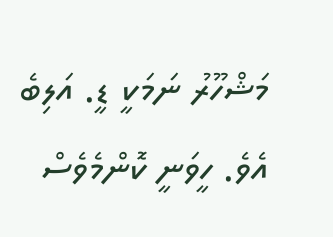މަޝްހޫރު ނަމަކީ ޑީ. އަލިބެ އެވެ. ހީވަނީ ކޮންމެވެސް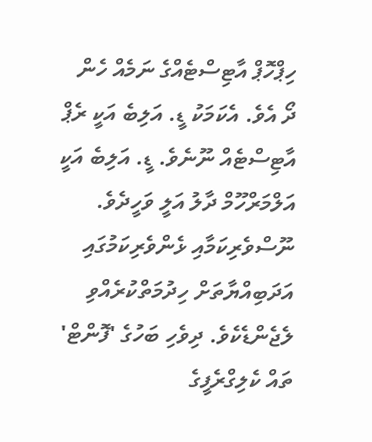ހިޕްހޮޕް އާޓިސްޓެއްގެ ނަމެއް ހެން ދޯ އެވެ. އެކަމަކު ޑީ. އަލިބެ އަކީ ރެޕް އާޓިސްޓެއް ނޫނެވެ. ޑީ. އަލިބެ އަކީ އަލްމަރްހޫމް ދާލު އަލީ ވަހީދެވެ.
ނޫސްވެރިކަމާއި ޅެންވެރިކަމުގައި އަދަބިއްޔާތަށް ހިދުމަތްކުރެއްވި ލެޖެންޑެކެވެ. ދިވެހި ބަހުގެ 'ފޮންޓް' ތައް ކެލިގްރެފީގެ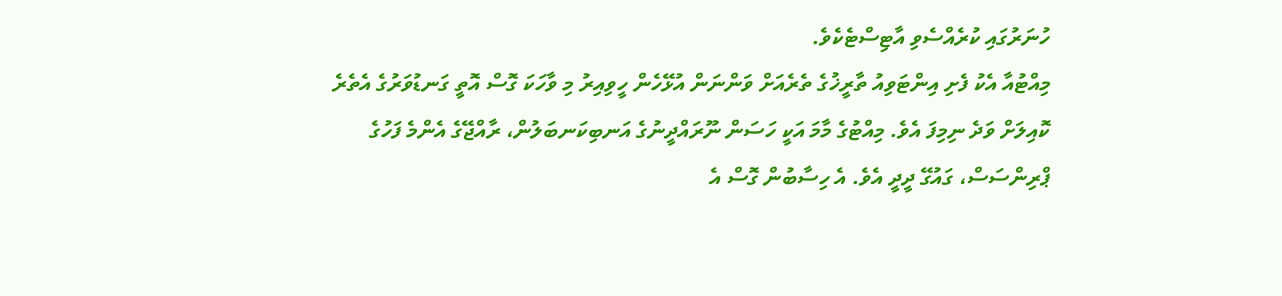ހުނަރުގައި ކުރެއްސެވި އާޓިސްޓެކެވެ.
މިއްޓުއާ އެކު ފެށި އިންޓަވިއު ތާރީޚުގެ ތެރެއަށް ވަންނަން އުޅޭހެން ހީވިއިރު މި ވާހަކަ ގޮސް އޮތީ ގަނޑުވަރުގެ އެތެރެ ކޮއިލަށް ވަދެ ނިމިފަ އެވެ. މިއްޓުގެ މާމަ އަކީ ހަސަން ނޫރައްދީނުގެ އަނބިކަނބަލުން، ރާއްޖޭގެ އެންމެ ފަހުގެ ޕްރިންސަސް، ގައުގޭ ދީދީ އެވެ. އެ ހިސާބުން ގޮސް އެ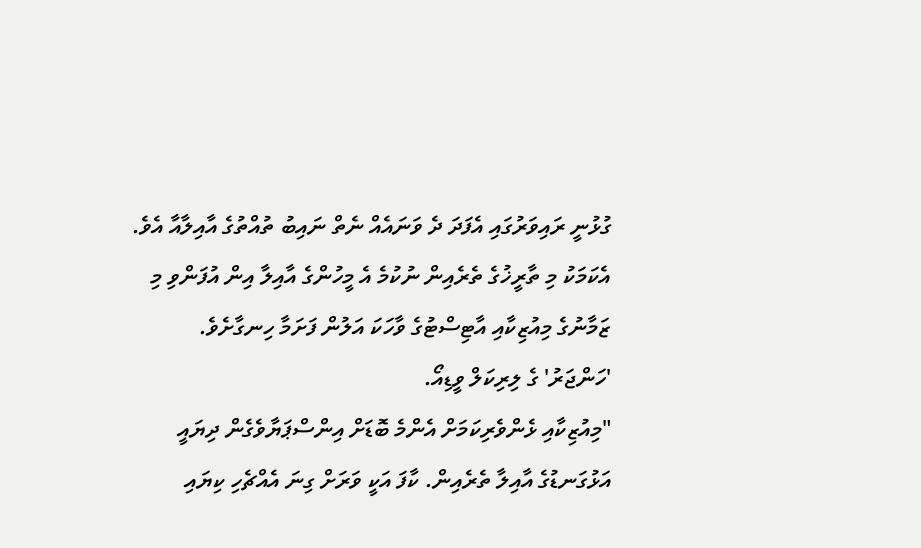ގުޅުނީ ރައިވަރުގައި އެފަދަ ދެ ވަނައެއް ނެތް ނައިބު ތުއްތުގެ އާއިލާއާ އެވެ.
އެކަމަކު މި ތާރީޚުގެ ތެރެއިން ނުކުމެ އެ މީހުންގެ އާއިލާ އިން އުފަންވި މި ޒަމާނުގެ މިއުޒިކާއި އާޓިސްޓުގެ ވާހަކަ އަލުން ފަށަމާ ހިނގާށެވެ.
'ހަންޖަރު' ގެ ލިރިކަލް ވީޑިއޯ.
"މިއުޒިކާއި ޅެންވެރިކަމަށް އެންމެ ބޮޑަށް އިންސްޕަޔާވެގެން ދިޔައީ އަޅުގަނޑުގެ އާއިލާ ތެރެއިން. ކާފަ އަކީ ވަރަށް ގިނަ އެއްޗެހި ކިޔައި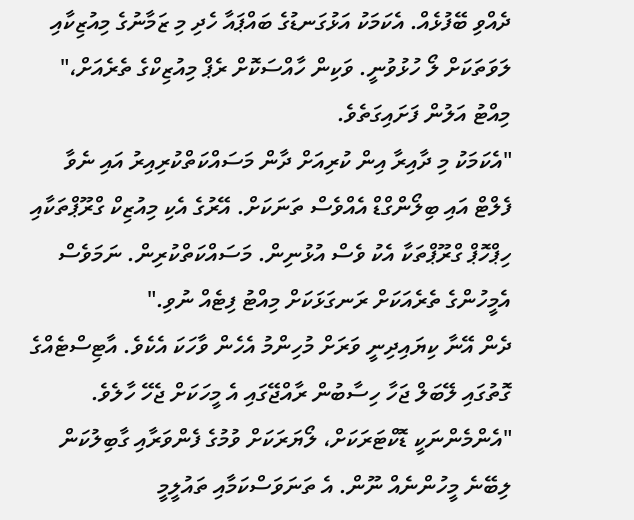ދެއްވި ބޭފުޅެއް. އެކަމަކު އަޅުގަނޑުގެ ބައްޕައާ ހެދި މި ޒަމާނުގެ މިއުޒިކާއި ލަވަތަކަށް ލޯ ހުޅުވުނީ. ވަކިން ހާއްސަކޮށް ރެޕް މިއުޒިކްގެ ތެރެއަށް،" މިއްޓު އަލުން ފަށައިގަތެވެ.
"އެކަމަކު މި ދާއިރާ އިން ކުރިއަށް ދާން މަސައްކަތްކުރިއިރު އައި ނެވާ ފެލްޓް އައި ބިލޯންގްޑް އެއްވެސް ތަނަކަށް. އޭރުގެ އެކި މިއުޒިކް ގްރޫޕްތަކާއި ހިޕްހޮޕް ގްރޫޕްތަކާ އެކު ވެސް އުޅުނިން. މަސައްކަތްކުރިން. ނަމަވެސް އެމީހުންގެ ތެރެއަކަށް ރަނގަޅަކަށް މިއްޓު ފިޓެއް ނުވި."
ދެން އޭނާ ކިޔައިދިނީ ވަރަށް މުހިންމު އެހެން ވާހަކަ އެކެވެ. އާޓިސްޓެއްގެ ގޮތުގައި ލޭބަލް ޖަހާ ހިސާބުން ރާއްޖޭގައި އެ މީހަކަށް ޖެހޭ ހާލެވެ.
"އެންމެންނަކީ ޑޮކްޓަރަކަށް، ލޯޔަރަކަށް ވުމުގެ ފެންވަރާއި ގާބިލުކަން ލިބޭނެ މީހުންނެއް ނޫން. އެ ތަނަވަސްކަމާއި ތައުލީމީ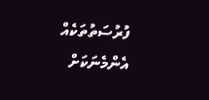ފުރުސަތުތަކެއް އެންމެނަކަށް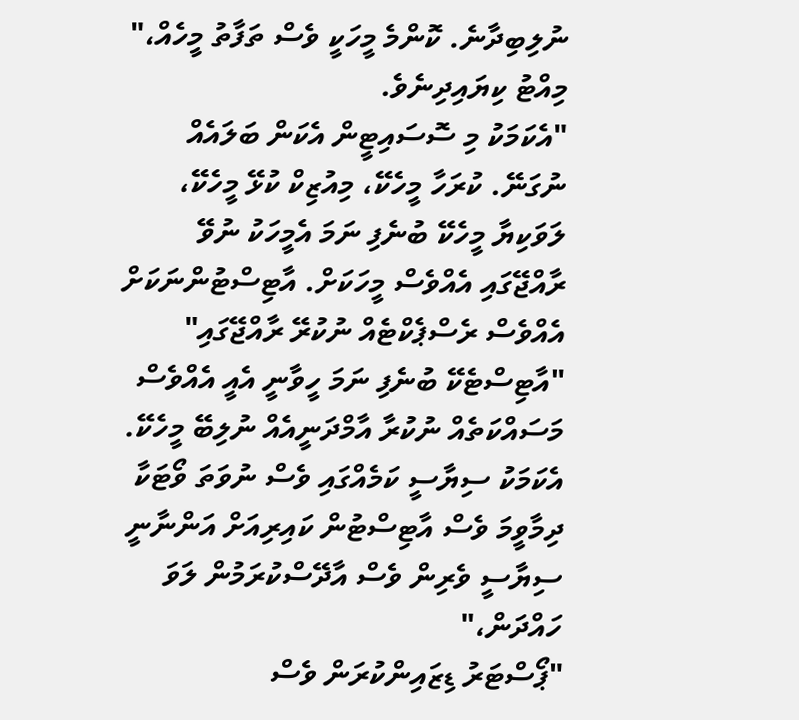ނުލިބިދާނެ. ކޮންމެ މީހަކީ ވެސް ތަފާތު މީހެއް،" މިއްޓު ކިޔައިދިނެވެ.
"އެކަމަކު މި ސޮސައިޓީން އެކަން ބަލައެއް ނުގަނޭ. ކުރަހާ މީހެކޭ، މިއުޒިކް ކުޅޭ މީހެކޭ، ލަވަކިޔާ މީހެކޭ ބުނެފި ނަމަ އެމީހަކު ނުވޭ ރާއްޖޭގައި އެއްވެސް މީހަކަށް. އާޓިސްޓުންނަކަށް އެއްވެސް ރެސްޕެކްޓެއް ނުކުރޭ ރާއްޖޭގައި"
"އާޓިސްޓެކޭ ބުނެފި ނަމަ ހީވާނީ އެއީ އެއްވެސް މަސައްކަތެއް ނުކުރާ އާމްދަނީއެއް ނުލިބޭ މީހެކޭ. އެކަމަކު ސިޔާސީ ކަމެއްގައި ވެސް ނުވަތަ ވޯޓަކާ ދިމާވީމަ ވެސް އާޓިސްޓުން ކައިރިއަށް އަންނާނީ ސިޔާސީ ވެރިން ވެސް އާދޭސްކުރަމުން ލަވަ ހައްދަން،"
"ޕޯސްޓަރު ޑިޒައިންކުރަން ވެސް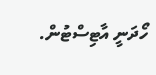ހޯދަނީ އާޓިސްޓުން.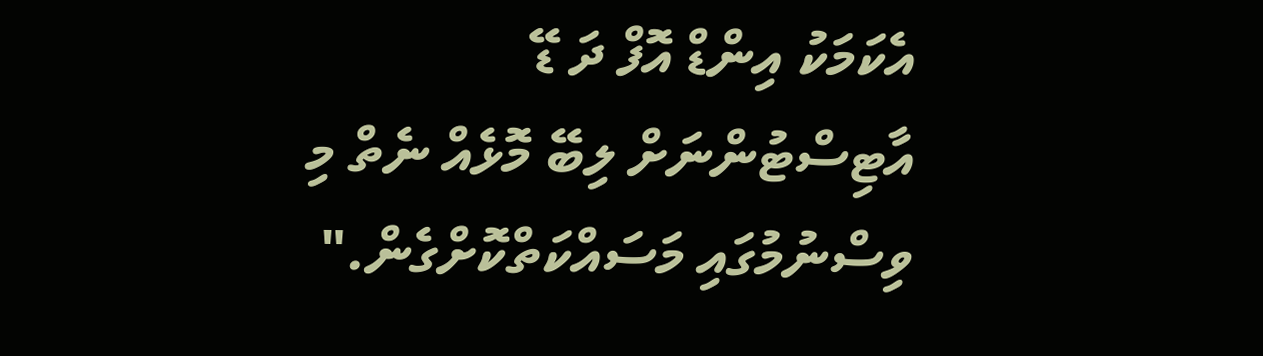އެކަމަކު އިންޑް އޮފް ދަ ޑޭ އާޓިސްޓުންނަށް ލިބޭ މޮޅެއް ނެތް މި ވިސްނުމުގައި މަސައްކަތްކޮށްގެން."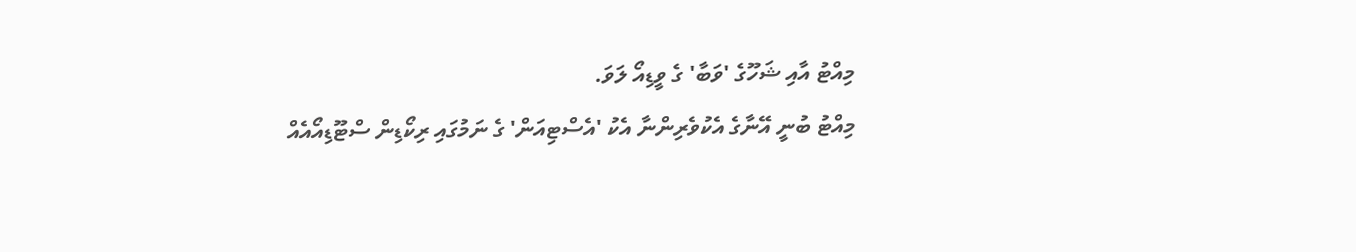މިއްޓު އާއި ޝަހޫގެ 'ވަބާ' ގެ ވީޑިއޯ ލަވަ.
މިއްޓު ބުނީ އޭނާގެ އެކުވެރިންނާ އެކު 'އެސްޓިއަން' ގެ ނަމުގައި ރިކޯޑިން ސްޓޫޑިއޯއެއް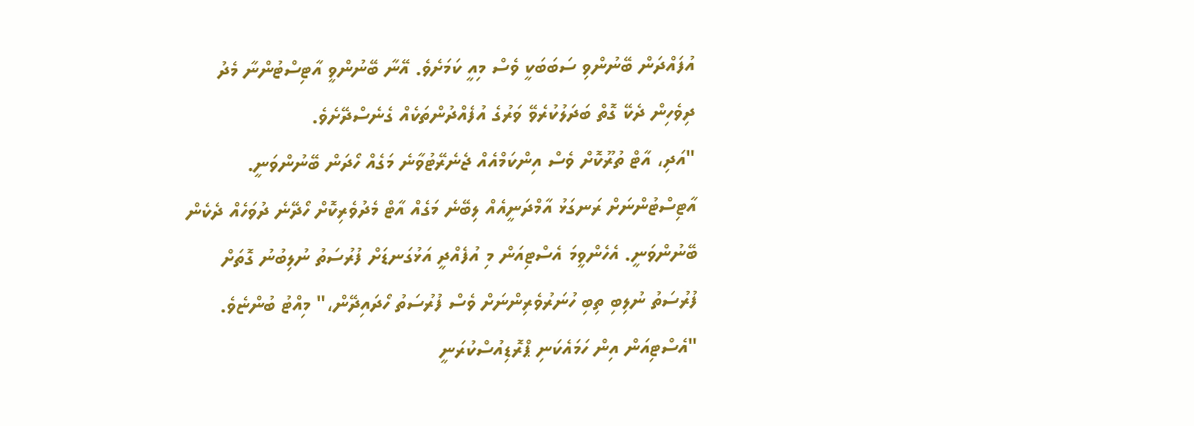އުފައްދަން ބޭނުންވި ސަބަބަކީ ވެސް މިއީ ކަމަށެވެ. އޭނާ ބޭނުންވީ އާޓިސްޓުންނާ މެދު ދިވެހިން ދެކޭ ގޮތް ބަދަލުކުރެވޭ ވަރުގެ އުފެއްދުންތަކެއް ގެނެސްދޭށެވެ.
"އަދި، އާޓް ތުރޫކޮށް ވެސް އިންކަމްއެއް ޖެނެރޭޓުވާނެ މަގެއް ހޯދަން ބޭނުންވަނީ. އާޓިސްޓުންނަށް ރަނގަޅު އާމްދަނީއެއް ލިބޭނެ މަގެއް އާޓް މެދުވެރިކޮށް ހޯދޭނެ ދުވަހެއް ދެކެން ބޭނުންވަނީ. އެހެންވީމަ އެސްޓިއަން މި އުފެއްދީ އަޅުގަނޑަށް ފުރުސަތު ނުލިބުނު ގޮތަށް ފުރުސަތު ނުލިބި ތިބި ހުނަރުވެރިންނަށް ވެސް ފުރުސަތު ހޯދައިދޭން،" މިއްޓު ބުންޏެވެ.
"އެސްޓިއަން އިން ހަމައެކަނި ޕްރޮޑިއުސްކުރަނީ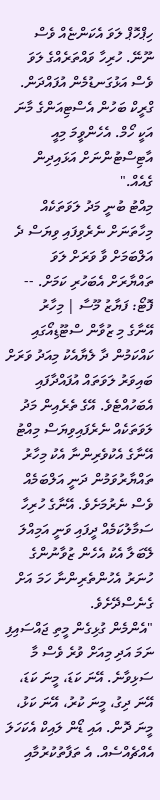ހިޕްހޮޕް ލަވަ އެކަންޏެއް ވެސް ނޫނޭ. ހުރިހާ ވައްތަރެއްގެ ލަވަ ވެސް އަޅުގަނޑުމެން އުފައްދަން. ގްރީކް ބަހުން އެސްޓިއަންގެ މާނަ އަކީ ހޯމް. އެހެންވީމަ މިއީ އާޓިސްޓުންނަށް އަޅައިދިން ގެއެއް."
މިއްޓު ބުނީ މަދު ލަވަތަކެއް މިހާތަނަށް ނެރެވިފައި ވިޔަސް ދެ އަލްބަމަށް ވާ ވަރަށް ލަވަ ތައްޔާރަށް އެބަހުރި ކަމަށް. -- ފޮޓޯ: ފަޔާޒު މޫސާ | މިހާރު
އޭނާގެ މި ޒުވާން ސްޓޫޑިއޯގައި ކައްކަމުން ދާ ލެޔާއެކު މިއަދު ވަރަށް ބައިވަރު ލަވަތައް އުފައްދާފައި އެބަހުއްޓެވެ. އޭގެ ތެރެއިން މަދު ލަވަތަކެއް ނެރެފައިވިޔަސް މިއްޓު އޭނާގެ އެކުވެރިންނާ އެކު މިހާރު ތައްޔާރުވަމުން ދަނީ އަލްބަމެއް ވެސް ނެރުމަށެވެ. އޭނާގެ ހުރިހާ ސަމާލުކަމެއް ދީފައި ވަނީ އަމިއްލަ ލޭބަލާ އެކު އެހެން ޒުވާނުންގެ ހުނަރު އެހުންތެރިންނާ ހަމަ އަށް ގެނެސްދޭށެވެ.
"އެންމެން ގުޅިގެން މީތި ޖައްސައިފި ނަމަ އަދި މިއަށް ވުރެ ވެސް މާ ސަޅިވާނެ. އޭނަ ކަޑަ، މީނަ ކަޑަ، އޭނަ ދިގު، މީނަ ކުރު، އޭނަ ކަޅު، މީނަ ދޮން. އައި ޑޯން ލައިކް އެކަހަލަ އެއްޗެއްސެއް. އެ ތަފާތުކުރުމާއި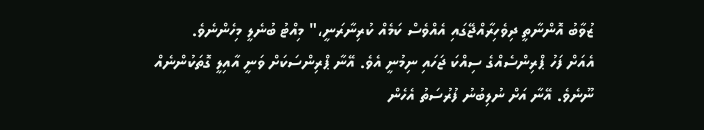ޒުވާބު އޮންނާތީ ދިވެހިރާއްޖޭގައި އެއްވެސް ކަމެއް ކުރިނާރަނީ،" މިއްޓު ބުނެލީ މިހެންނެވެ.
އެއަށް ފަހު ޕްރިންސެއްގެ ސިއްކަ ޖަހައި ނިމުނީ އެވެ. އޭނާ ޕްރިންސަކަށް ވަނީ އާއިލީ ގޮތަކުންނެއް ނޫނެވެ. އޭނާ އަށް ނުލިބުނު ފުރުސަތު އެހެން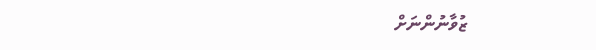ޒުވާނުންނަށް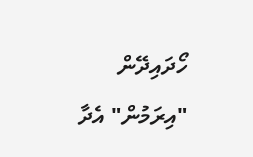ހޯދައިދޭން "އިރަމުން" އެދާ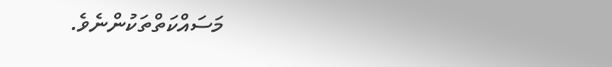މަސައްކަތްތަކުންނެވެ.